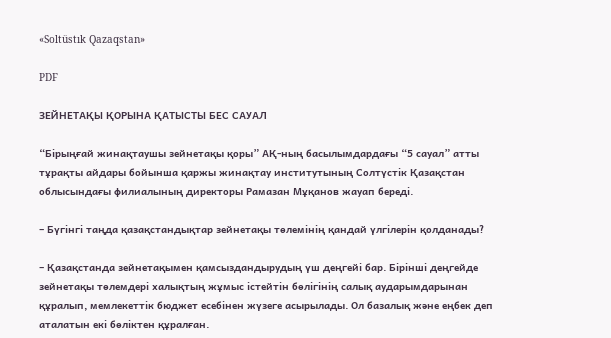«Soltüstık Qazaqstan»

PDF

ЗЕЙНЕТАҚЫ ҚОРЫНА ҚАТЫСТЫ БЕС САУАЛ

“Бірыңғай жинақтаушы зейнетақы қоры” АҚ-ның басылымдардағы “5 сауал” атты тұрақты айдары бойынша қаржы жинақтау институтының Солтүстік Қазақстан облысындағы филиалының директоры Рамазан Мұқанов жауап береді.

– Бүгінгі таңда қазақстандықтар зейнетақы төлемінің қандай үлгілерін қолданады?

– Қазақстанда зейнетақымен қамсыздандырудың үш деңгейі бар. Бірінші деңгейде зейнетақы төлемдері халықтың жұмыс істейтін бөлігінің салық аударымдарынан құралып, мемлекеттік бюджет есебінен жүзеге асырылады. Ол базалық және еңбек деп аталатын екі бөліктен құралған.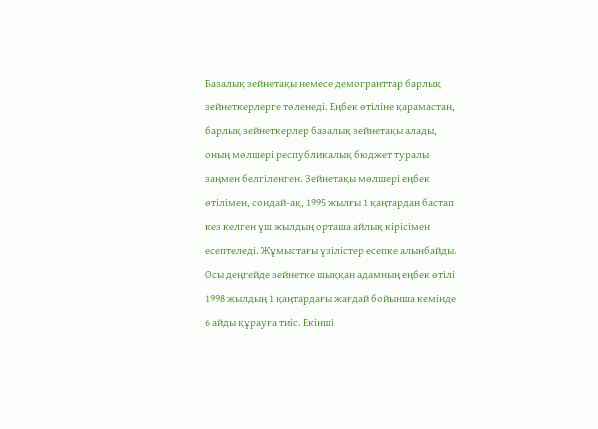Базалық зейнетақы немесе демогранттар барлық зейнеткерлерге төленеді. Еңбек өтіліне қарамастан, барлық зейнеткерлер базалық зейнетақы алады, оның мөлшері республикалық бюджет туралы заңмен белгіленген. Зейнетақы мөлшері еңбек өтілімен, сондай-ақ, 1995 жылғы 1 қаңтардан бастап кез келген үш жылдың орташа айлық кірісімен есептеледі. Жұмыстағы үзілістер есепке алынбайды. Осы деңгейде зейнетке шыққан адамның еңбек өтілі 1998 жылдың 1 қаңтардағы жағдай бойынша кемінде 6 айды құрауға тиіс. Екінші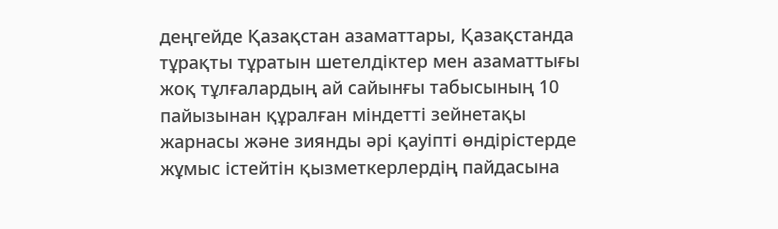деңгейде Қазақстан азаматтары, Қазақстанда тұрақты тұратын шетелдіктер мен азаматтығы жоқ тұлғалардың ай сайынғы табысының 10 пайызынан құралған міндетті зейнетақы жарнасы және зиянды әрі қауіпті өндірістерде жұмыс істейтін қызметкерлердің пайдасына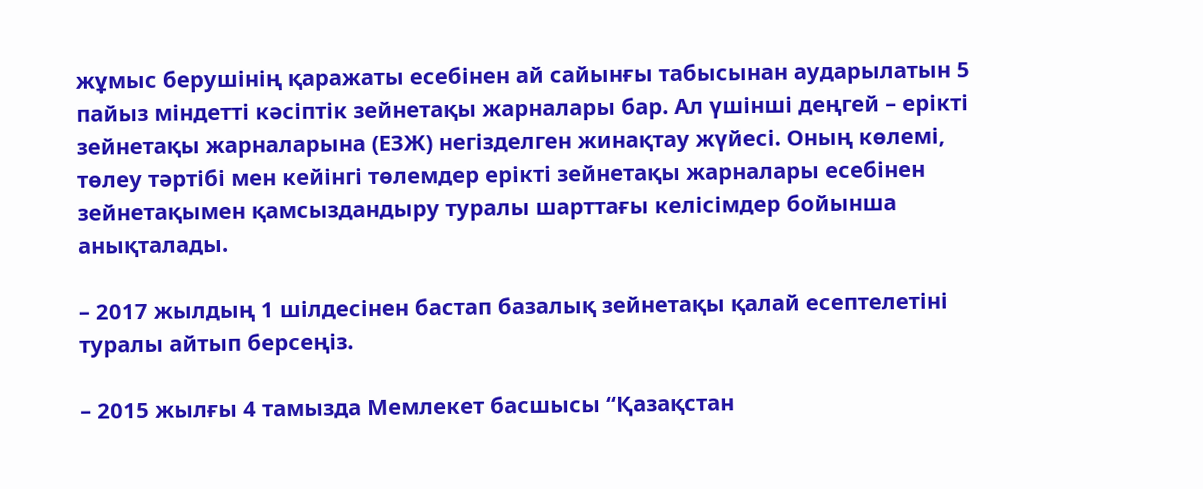жұмыс берушінің қаражаты есебінен ай сайынғы табысынан аударылатын 5 пайыз міндетті кәсіптік зейнетақы жарналары бар. Ал үшінші деңгей – ерікті зейнетақы жарналарына (ЕЗЖ) негізделген жинақтау жүйесі. Оның көлемі, төлеу тәртібі мен кейінгі төлемдер ерікті зейнетақы жарналары есебінен зейнетақымен қамсыздандыру туралы шарттағы келісімдер бойынша анықталады.

– 2017 жылдың 1 шілдесінен бастап базалық зейнетақы қалай есептелетіні туралы айтып берсеңіз.

– 2015 жылғы 4 тамызда Мемлекет басшысы “Қазақстан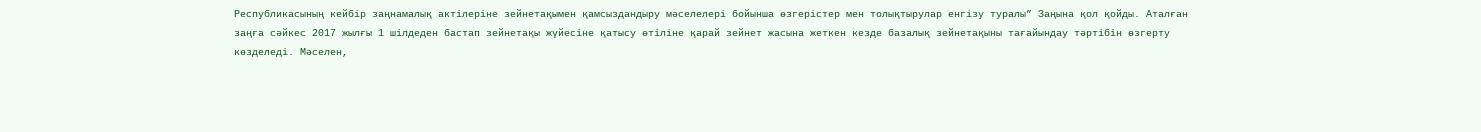Республикасының кейбір заңнамалық актілеріне зейнетақымен қамсыздандыру мәселелері бойынша өзгерістер мен толықтырулар енгізу туралы” Заңына қол қойды. Аталған заңға сәйкес 2017 жылғы 1 шілдеден бастап зейнетақы жүйесіне қатысу өтіліне қарай зейнет жасына жеткен кезде базалық зейнетақыны тағайындау тәртібін өзгерту көзделеді. Мәселен,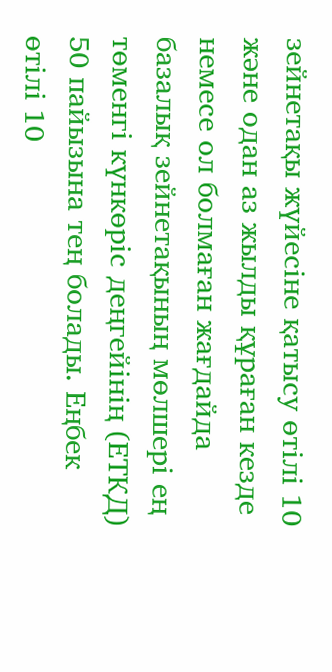зейнетақы жүйесіне қатысу өтілі 10 және одан аз жылды құраған кезде немесе ол болмаған жағдайда базалық зейнетақының мөлшері ең төменгі күнкөріс деңгейінің (ЕТКД) 50 пайызына тең болады. Еңбек өтілі 10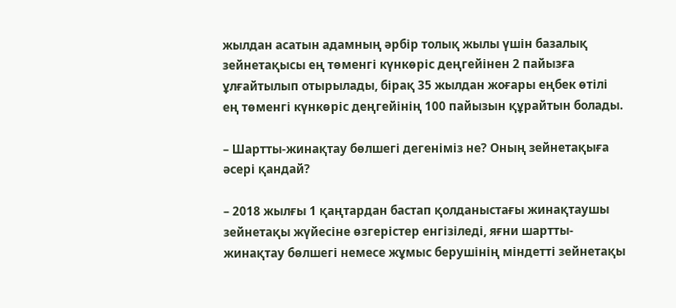жылдан асатын адамның әрбір толық жылы үшін базалық зейнетақысы ең төменгі күнкөріс деңгейінен 2 пайызға ұлғайтылып отырылады, бірақ 35 жылдан жоғары еңбек өтілі ең төменгі күнкөріс деңгейінің 100 пайызын құрайтын болады.

– Шартты-жинақтау бөлшегі дегеніміз не? Оның зейнетақыға әсері қандай?

– 2018 жылғы 1 қаңтардан бастап қолданыстағы жинақтаушы зейнетақы жүйесіне өзгерістер енгізіледі, яғни шартты-жинақтау бөлшегі немесе жұмыс берушінің міндетті зейнетақы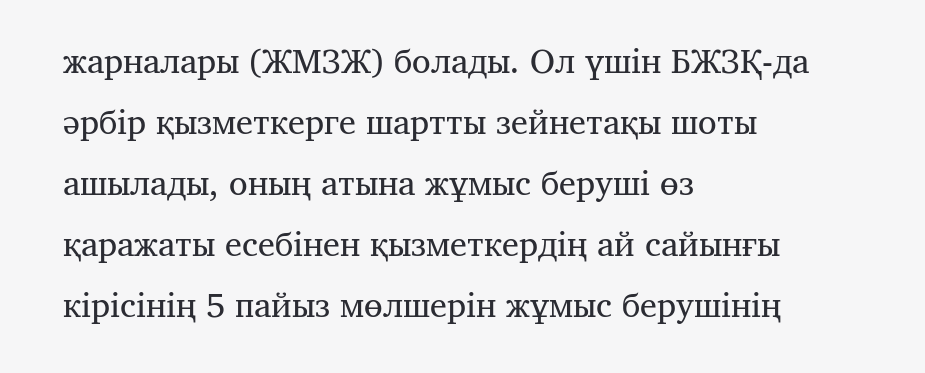жарналары (ЖМЗЖ) болады. Ол үшін БЖЗҚ-да әрбір қызметкерге шартты зейнетақы шоты ашылады, оның атына жұмыс беруші өз қаражаты есебінен қызметкердің ай сайынғы кірісінің 5 пайыз мөлшерін жұмыс берушінің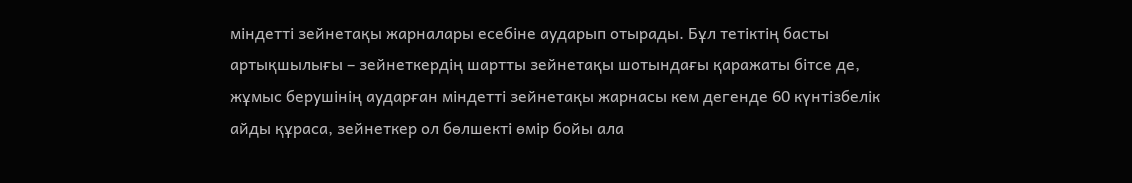міндетті зейнетақы жарналары есебіне аударып отырады. Бұл тетіктің басты артықшылығы – зейнеткердің шартты зейнетақы шотындағы қаражаты бітсе де, жұмыс берушінің аударған міндетті зейнетақы жарнасы кем дегенде 60 күнтізбелік айды құраса, зейнеткер ол бөлшекті өмір бойы ала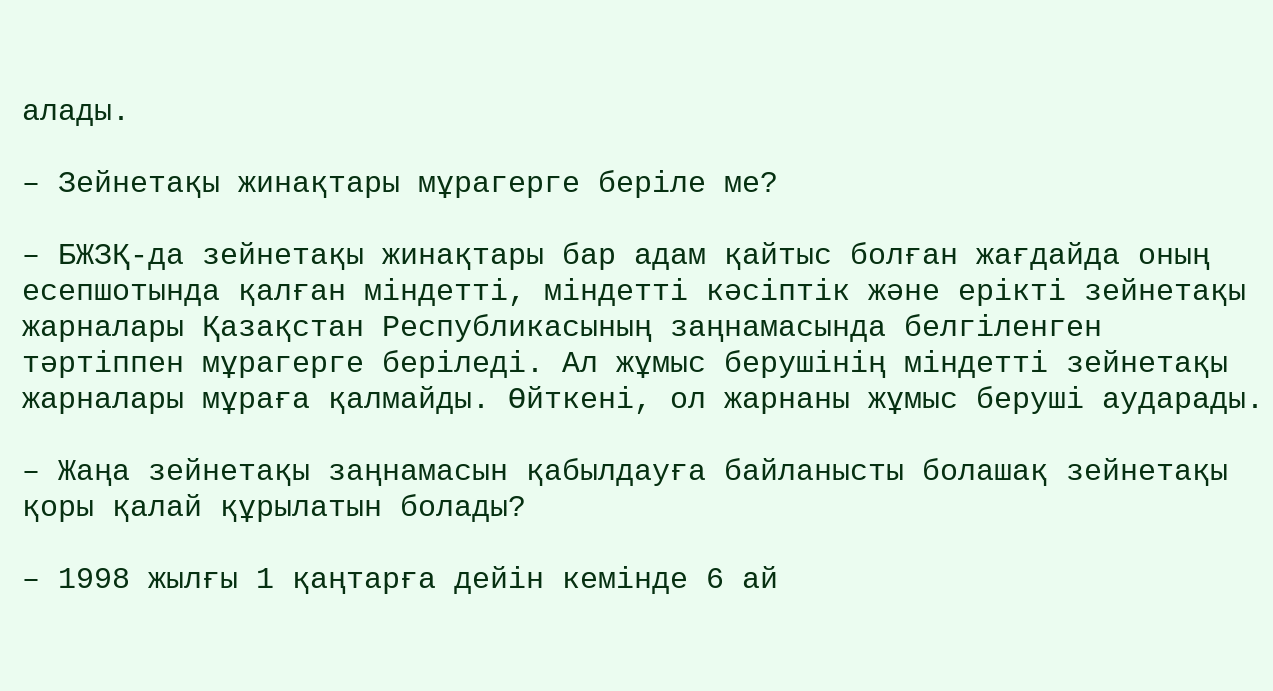алады.

– Зейнетақы жинақтары мұрагерге беріле ме?

– БЖЗҚ-да зейнетақы жинақтары бар адам қайтыс болған жағдайда оның есепшотында қалған міндетті, міндетті кәсіптік және ерікті зейнетақы жарналары Қазақстан Республикасының заңнамасында белгіленген тәртіппен мұрагерге беріледі. Ал жұмыс берушінің міндетті зейнетақы жарналары мұраға қалмайды. Өйткені, ол жарнаны жұмыс беруші аударады.

– Жаңа зейнетақы заңнамасын қабылдауға байланысты болашақ зейнетақы қоры қалай құрылатын болады?

– 1998 жылғы 1 қаңтарға дейін кемінде 6 ай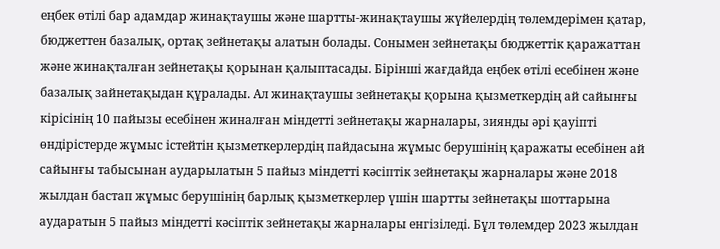еңбек өтілі бар адамдар жинақтаушы және шартты-жинақтаушы жүйелердің төлемдерімен қатар, бюджеттен базалық, ортақ зейнетақы алатын болады. Сонымен зейнетақы бюджеттік қаражаттан және жинақталған зейнетақы қорынан қалыптасады. Бірінші жағдайда еңбек өтілі есебінен және базалық зайнетақыдан құралады. Ал жинақтаушы зейнетақы қорына қызметкердің ай сайынғы кірісінің 10 пайызы есебінен жиналған міндетті зейнетақы жарналары, зиянды әрі қауіпті өндірістерде жұмыс істейтін қызметкерлердің пайдасына жұмыс берушінің қаражаты есебінен ай сайынғы табысынан аударылатын 5 пайыз міндетті кәсіптік зейнетақы жарналары және 2018 жылдан бастап жұмыс берушінің барлық қызметкерлер үшін шартты зейнетақы шоттарына аударатын 5 пайыз міндетті кәсіптік зейнетақы жарналары енгізіледі. Бұл төлемдер 2023 жылдан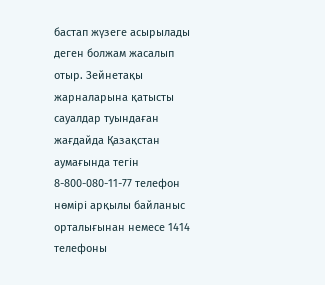бастап жүзеге асырылады деген болжам жасалып отыр. Зейнетақы жарналарына қатысты сауалдар туындаған жағдайда Қазақстан аумағында тегін 8-800-080-11-77 телефон нөмірі арқылы байланыс орталығынан немесе 1414 телефоны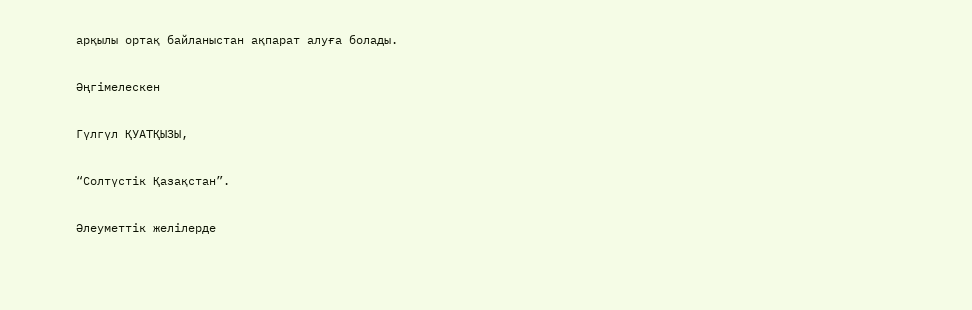арқылы ортақ байланыстан ақпарат алуға болады.

Әңгімелескен

Гүлгүл ҚУАТҚЫЗЫ,

“Солтүстік Қазақстан”.

Әлеуметтік желілерде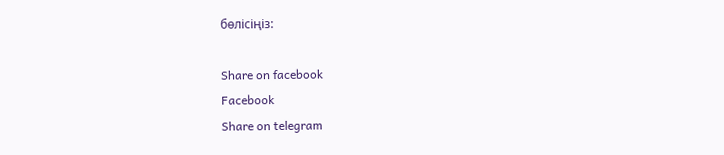бөлісіңіз:

Share on facebook
Facebook
Share on telegram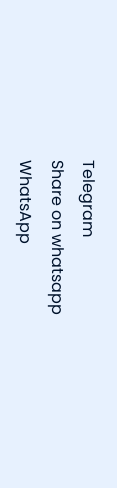Telegram
Share on whatsapp
WhatsApp